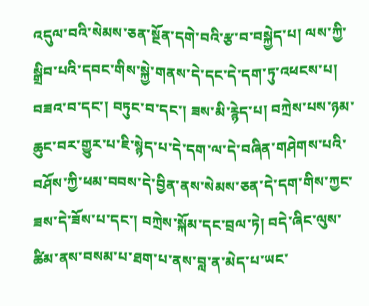འདུལ་བའི་སེམས་ཅན་སྔོན་དགེ་བའི་རྩ་བ་བསྐྱེད་པ། ལས་ཀྱི་སྒྲིབ་པའི་དབང་གིས་སྐྱེ་གནས་དེ་དང་དེ་དག་ཏུ་འཕངས་པ། བཟའ་བ་དང་། བཏུང་བ་དང་། ཟས་མི་རྙེད་པ། བཀྲེས་པས་ཉམ་ཆུང་བར་གྱུར་པ་ཇི་སྙེད་པ་དེ་དག་ལ་དེ་བཞིན་གཤེགས་པའི་བཤོས་ཀྱི་ཕམ་བབས་དེ་བྱིན་ནས་སེམས་ཅན་དེ་དག་གིས་ཀྱང་ཟས་དེ་ཟོས་པ་དང་། བཀྲེས་སྐོམ་དང་བྲལ་ཏེ། བདེ་ཞིང་ལུས་ཚིམ་ནས་བསམ་པ་ཐག་པ་ནས་བླ་ན་མེད་པ་ཡང་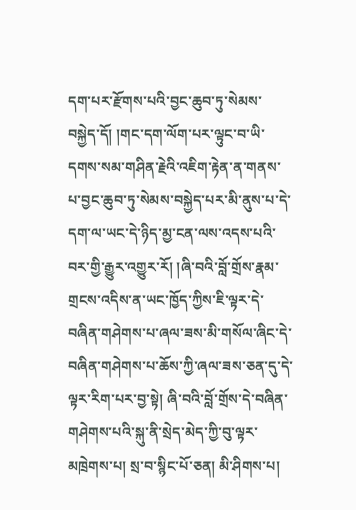དག་པར་རྫོགས་པའི་བྱང་ཆུབ་ཏུ་སེམས་བསྐྱེད་དོ། །གང་དག་ལོག་པར་ལྟུང་བ་ཡི་དགས་སམ་གཤིན་རྗེའི་འཇིག་རྟེན་ན་གནས་པ་བྱང་ཆུབ་ཏུ་སེམས་བསྐྱེད་པར་མི་ནུས་པ་དེ་དག་ལ་ཡང་དེ་ཉིད་མྱ་ངན་ལས་འདས་པའི་བར་གྱི་རྒྱུར་འགྱུར་རོ། །ཞི་བའི་བློ་གྲོས་རྣམ་གྲངས་འདིས་ན་ཡང་ཁྱོད་ཀྱིས་ཇི་ལྟར་དེ་བཞིན་གཤེགས་པ་ཞལ་ཟས་མི་གསོལ་ཞིང་དེ་བཞིན་གཤེགས་པ་ཆོས་ཀྱི་ཞལ་ཟས་ཅན་དུ་དེ་ལྟར་རིག་པར་བྱ་སྟེ། ཞི་བའི་བློ་གྲོས་དེ་བཞིན་གཤེགས་པའི་སྐུ་ནི་སྲེད་མེད་ཀྱི་བུ་ལྟར་མཁྲེགས་པ། སྲ་བ་སྙིང་པོ་ཅན། མི་ཤིགས་པ།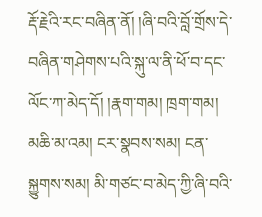རྡོ་རྗེའི་རང་བཞིན་ནོ། །ཞི་བའི་བློ་གྲོས་དེ་བཞིན་གཤེགས་པའི་སྐུ་ལ་ནི་ཕོ་བ་དང་ལོང་ཀ་མེད་དོ། །རྣག་གམ། ཁྲག་གམ། མཆི་མ་འམ། ངར་སྣབས་སམ། ངན་སྐྱུགས་སམ། མི་གཙང་བ་མེད་ཀྱི་ཞི་བའི་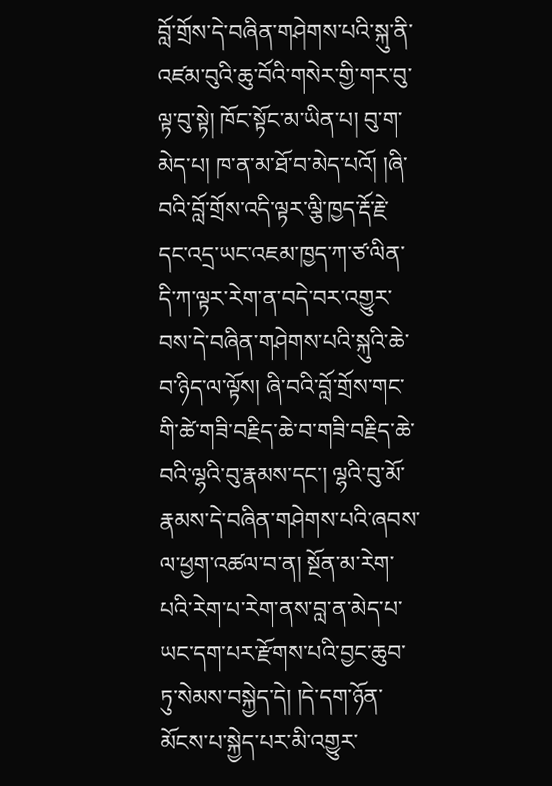བློ་གྲོས་དེ་བཞིན་གཤེགས་པའི་སྐུ་ནི་འཛམ་བུའི་ཆུ་བོའི་གསེར་གྱི་གར་བུ་ལྟ་བུ་སྟེ། ཁོང་སྟོང་མ་ཡིན་པ། བུ་ག་མེད་པ། ཁ་ན་མ་ཐོ་བ་མེད་པའོ། །ཞི་བའི་བློ་གྲོས་འདི་ལྟར་ལྕི་ཁྱད་རྡོ་རྗེ་དང་འདྲ་ཡང་འཇམ་ཁྱད་ཀ་ཙ་ལིན་དི་ཀ་ལྟར་རེག་ན་བདེ་བར་འགྱུར་བས་དེ་བཞིན་གཤེགས་པའི་སྐུའི་ཆེ་བ་ཉིད་ལ་ལྟོས། ཞི་བའི་བློ་གྲོས་གང་གི་ཚེ་གཟི་བརྗིད་ཆེ་བ་གཟི་བརྗིད་ཆེ་བའི་ལྷའི་བུ་རྣམས་དང་། ལྷའི་བུ་མོ་རྣམས་དེ་བཞིན་གཤེགས་པའི་ཞབས་ལ་ཕྱག་འཚལ་བ་ན། སྔོན་མ་རེག་པའི་རེག་པ་རེག་ནས་བླ་ན་མེད་པ་ཡང་དག་པར་རྫོགས་པའི་བྱང་ཆུབ་ཏུ་སེམས་བསྐྱེད་དེ། །དེ་དག་ཉོན་མོངས་པ་སྐྱེད་པར་མི་འགྱུར་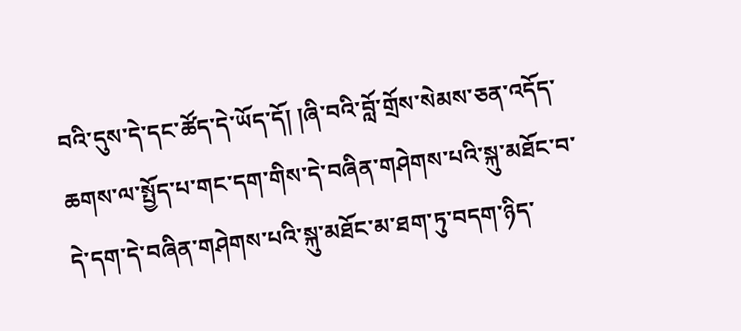བའི་དུས་དེ་དང་ཚོད་དེ་ཡོད་དོ། །ཞི་བའི་བློ་གྲོས་སེམས་ཅན་འདོད་ཆགས་ལ་སྤྱོད་པ་གང་དག་གིས་དེ་བཞིན་གཤེགས་པའི་སྐུ་མཐོང་བ་དེ་དག་དེ་བཞིན་གཤེགས་པའི་སྐུ་མཐོང་མ་ཐག་ཏུ་བདག་ཉིད་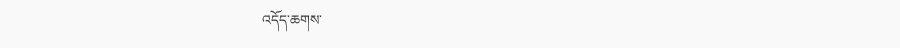འདོད་ཆགས་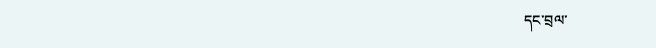དང་བྲལ་